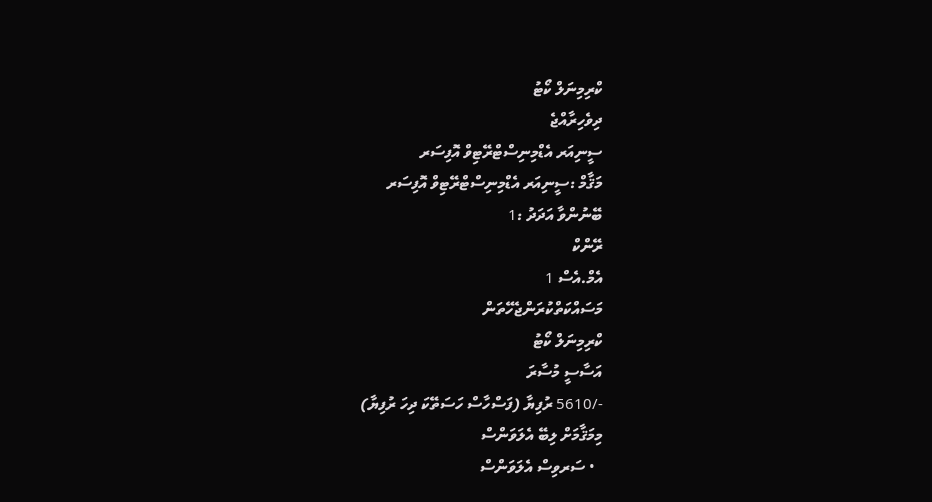ކްރިމިނަލް ކޯޓު
ދިވެހިރާއްޖެ
ސީނިއަރ އެޑްމިނިސްޓްރޭޓިވް އޮފިސަރ
މަޤާމް :ސީނިއަރ އެޑްމިނިސްޓްރޭޓިވް އޮފިސަރ
ބޭނުންވާ އަދަދު :1
ރޭންކް
އެމް.އެސް 1
މަސައްކަތްކުރަންޖެހޭތަން
ކްރިމިނަލް ކޯޓު
އަސާސީ މުސާރަ
-/5610 ރުފިޔާ (ފަސްހާސް ހަސަތޭކަ ދިހަ ރުފިޔާ)
މިމަޤާމަށް ލިބޭ އެލަވަންސް
  • ސަރވިސް އެލަވަންސް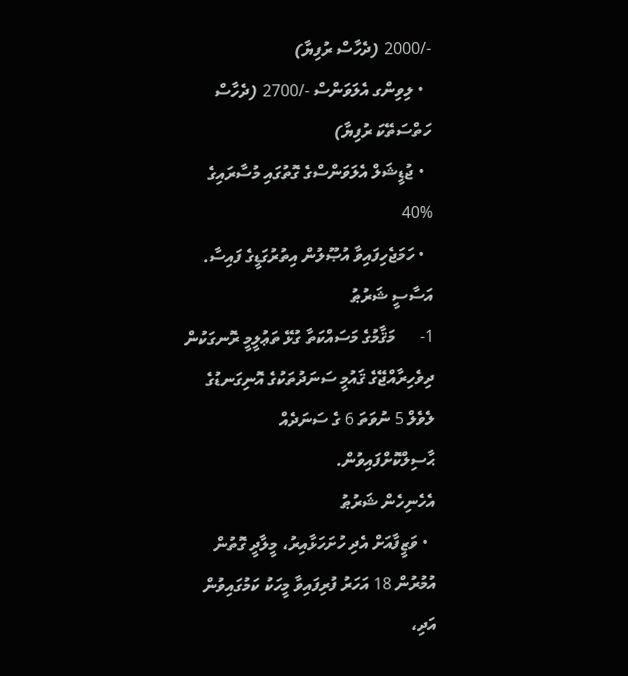-/2000 (ދެހާސް ރުފިޔާ)
  • ލިވިންގ އެލަވަންސް -/2700 (ދެހާސް ހަތްސަތޭކަ ރުފިޔާ)
  • ޖުޑީޝަލް އެލަވަންސްގެ ގޮތުގައި މުސާރައިގެ %40
  • ހަމަޖެހިފައިވާ އުޞޫލުން އިތުރުގަޑީގެ ފައިސާ.
އަސާސީ ޝަރުޠު
1-      މަޤާމުގެ މަސައްކަތާ ގުޅޭ ތަޢުލީމީ ރޮނގަކުން ދިވެހިރާއްޖޭގެ ޤައުމީ ސަނަދުތަކުގެ އޮނިގަނޑުގެ ލެވެލް 5 ނުވަތަ 6 ގެ ސަނަދެއް ޙާސިލްކޮށްފައިވުން.
އެހެނިހެން ޝަރުޠު
  • ވަޒީފާއަށް އެދި ހުށަހަޅާއިރު، މީލާދީ ގޮތުން އުމުރުން 18 އަހަރު ފުރިފައިވާ މީހަކު ކަމުގައިވުން އަދި،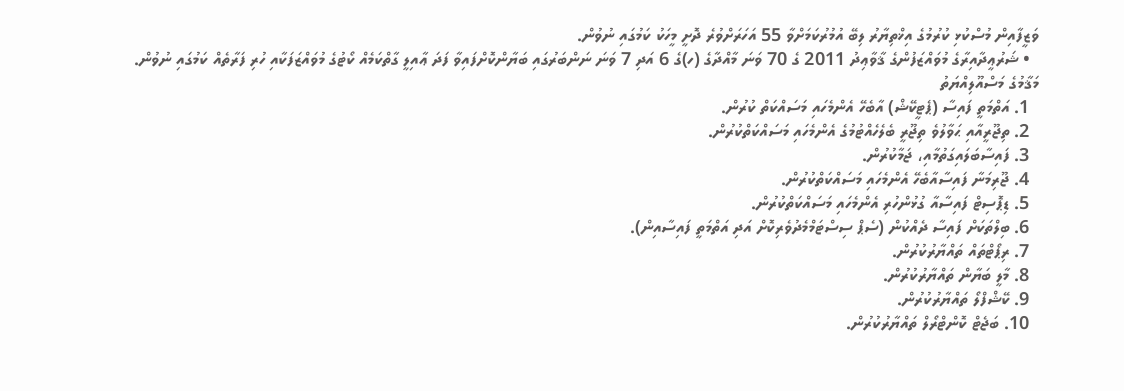ވަޒީފާއިން މުސްކުޅި ކުރުމުގެ އިޚްތިޔާރު ލިބޭ އުމުރުކަމަށްވާ 55 އަހަރަށްވުރެ ދޮށީ މީހަކު ކަމުގައި ނުވުން.
  • ޝަރުޢީދާއިރާގެ މުވައްޒަފުންގެ ޤާވާޢިދު 2011 ގެ 70 ވަނަ މާއްދާގެ (ހ)ގެ 6 އަދި 7 ވަނަ ނަންބަރުގައި ބަޔާންކޮށްފައިވާ ފަދަ ޢާއިލީ ގާތްކަމެއް ކޯޓުގެ މުވައްޒަފަކާއި ހުރި ފަރާތެއް ކަމުގައި ނުވުން.
މަޤާމުގެ މަސްއޫލިއްޔަތު
  1. އަތްމަތީ ފައިސާ (ޕެޓީކޭޝް) އާބެހޭ އެންމެހައި މަސައްކަތް ކުރުން.
  2. ތިޖޫރީއާއި ޙަވާލުވެ ތިޖޫރީ ބެލެހެއްޓުމުގެ އެންމެހައި މަސައްކަތްކުރުން.
  3. ފައިސާބަލައިގަތުމާއި، ޖަމާކުރުން.
  4. ޖޫރިމަނާ ފައިސާއާބެހޭ އެންމެހައި މަސައްކަތްކުރުން.
  5. ޑިޕޮސިޓް ފައިސާއާ ގުޅުންހުރި އެންމެހައި މަސައްކަތްކުރުން.
  6. ބިލްތަކަށް ފައިސާ ދެއްކުން (ސެޕް ސިސްޓަމްމެދުވެރިކޮށް އަދި އަތްމަތީ ފައިސާއިން).
  7. ރިޕޯޓްތައް ތައްޔާރުކުރުން.
  8. މާލީ ބަޔާން ތައްޔާރުކުރުން.
  9. ކޭޝްފްލޯ ތައްޔާރުކުރުން.
  10. ބަޖެޓް ކޮންޓްރޯލް ތައްޔާރުކުރުން.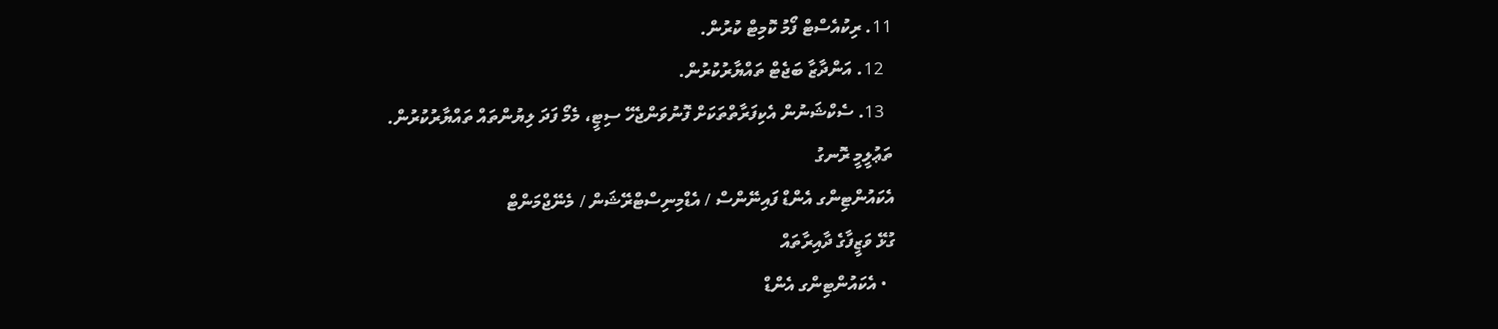11. ރިކުއެސްޓް ފޯމު ކޮމިޓް ކުރުން.
  12. އަންދާޒާ ބަޖެޓް ތައްޔާރުކުރުން.
  13. ސެކްޝަނުން އެކިފަރާތްތަކަށް ފޮނުވަންޖެހޭ ސިޓީ، މެމޯ ފަދަ ލިޔުންތައް ތައްޔާރުކުރުން.
ތަޢުލީމީ ރޮނގު
އެކައުންޓިންގ އެންޑް ފައިނޭންސް / އެޑްމިނިސްޓްރޭޝަން / މެނޭޖްމަންޓް
ގުޅޭ ވަޒީފާގެ ދާއިރާތައް
  • އެކައުންޓިންގ އެންޑް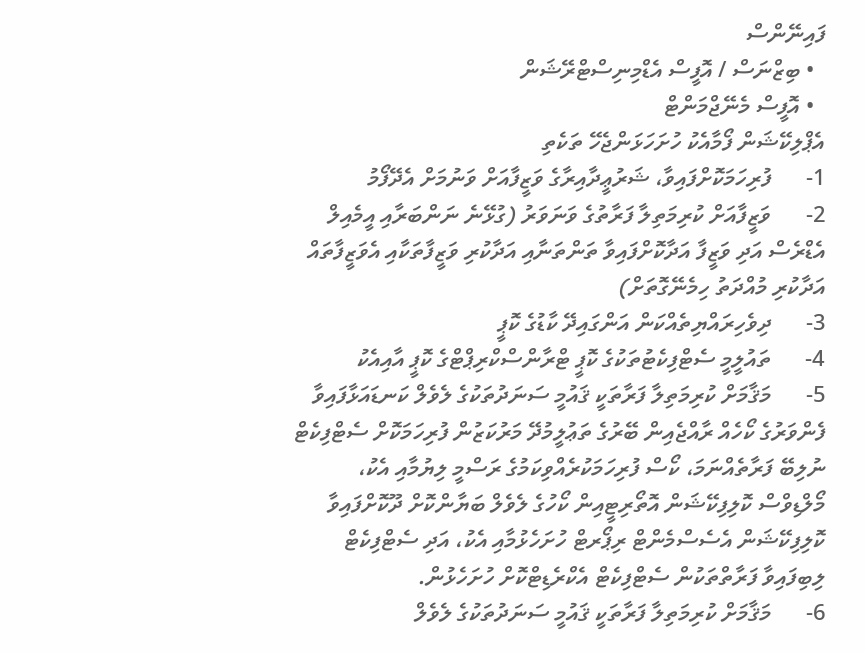ފައިނޭންސް
  • ބިޒްނަސް / އޮފީސް އެޑްމިނިސްޓްރޭޝަން
  • އޮފީސް މެނޭޖްމަންޓް
އެޕްލިކޭޝަން ފޯމާއެކު ހުށަހަޅަންޖެހޭ ތަކެތި
1-      ފުރިހަމަކޮށްފައިވާ، ޝަރުޢީދާއިރާގެ ވަޒީފާއަށް ވަނުމަށް އެދޭފޯމު
2-      ވަޒީފާއަށް ކުރިމަތިލާ ފަރާތުގެ ވަނަވަރު (ގުޅޭނެ ނަންބަރާއި އީމެއިލް އެޑްރެސް އަދި ވަޒީފާ އަދާކޮށްފައިވާ ތަންތަނާއި އަދާކުރި ވަޒީފާތަކާއި އެވަޒީފާތައް އަދާކުރި މުއްދަތު ހިމެނޭގޮތަށް)
3-      ދިވެހިރައްޔިތެއްކަން އަންގައިދޭ ކާޑުގެ ކޮޕީ
4-      ތައުލީމީ ސެޓްފިކެޓުތަކުގެ ކޮޕީ ޓްރާންސްކްރިޕްޓްގެ ކޮޕީ އާއިއެކު
5-      މަޤާމަށް ކުރިމަތިލާ ފަރާތަކީ ޤައުމީ ސަނަދުތަކުގެ ލެވެލް ކަނޑައަޅާފައިވާ ފެންވަރުގެ ކޯހެއް ރާއްޖެއިން ބޭރުގެ ތަޢުލީމުދޭ މަރުކަޒުން ފުރިހަމަކޮށް ސެޓްފިކެޓް ނުލިބޭ ފަރާތެއްނަމަ، ކޯސް ފުރިހަމަކުރެއްވިކަމުގެ ރަސްމީ ލިޔުމާއި އެކު، މޯލްޑިވްސް ކޮލިފިކޭޝަން އޮތޯރިޓީއިން ކޯހުގެ ލެވެލް ބަޔާންކޮށް ދޫކޮށްފައިވާ ކޮލިފިކޭޝަން އެސެސްމެންޓް ރިޕޯރޓް ހުށަހެޅުމާއި އެކު، އަދި ސެޓްފިކެޓް ލިބިފައިވާ ފަރާތްތަކުން ސެޓްފިކެޓް އެކްރެޑިޓްކޮށް ހުށަހެޅުން.
6-      މަޤާމަށް ކުރިމަތިލާ ފަރާތަކީ ޤައުމީ ސަނަދުތަކުގެ ލެވެލް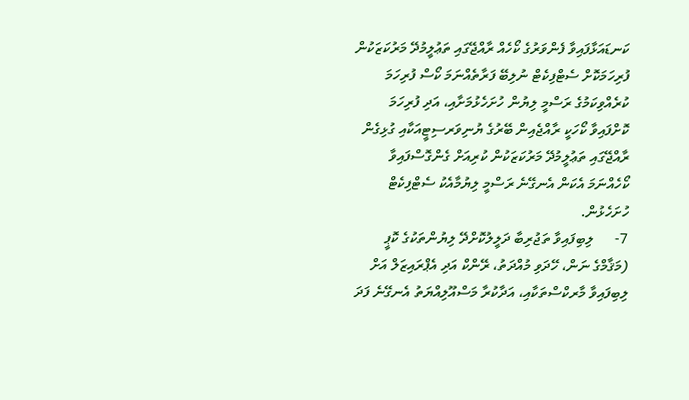ކަނޑައަޅާފައިވާ ފެންވަރުގެ ކޯހެއް ރާއްޖޭގައި ތަޢުލީމުދޭ މަރުކަޒަކުން ފުރިހަމަކޮށް ސެޓްފިކެޓް ނުލިބޭ ފަރާތެއްނަމަ ކޯސް ފުރިހަމަ ކުރެއްވިކަމުގެ ރަސްމީ ލިޔުން ހުށަހެޅުމަށާއި، އަދި ފުރިހަމަ ކޮށްފައިވާ ކޯހަކީ ރާއްޖެއިން ބޭރުގެ ޔުނިވަރސިޓީއަކާއި ގުޅިގެން ރާއްޖޭގައި ތަޢުލީމުދޭ މަރުކަޒަކުން ކުރިއަށް ގެންގޮސްފައިވާ ކޯހެއްނަމަ އެކަން އެނގޭނެ ރަސްމީ ލިޔުމާއެކު ސެޓްފިކެޓް ހުށަހެޅުން.
7-      ލިބިފައިވާ ތަޖުރިބާ ދަލީލުކޮށްދޭ ލިޔުންތަކުގެ ކޮޕީ (މަޤާމްގެ ނަން، ހޭދަވި މުއްދަތު، ރޭންކް އަދި އެޕްރައިޒަލް އަށް ލިބިފައިވާ މާރކްސްތަކާއި، އަދާކުރާ މަސްއޫލިއްޔަތު އެނގޭނެ ފަދަ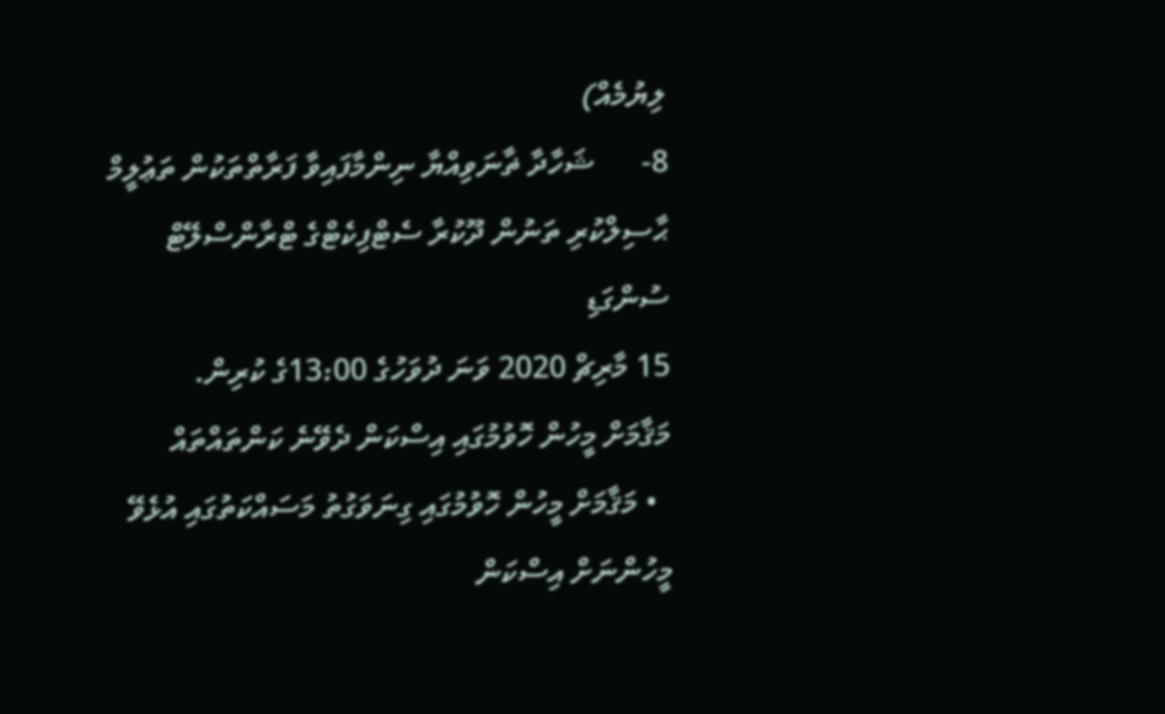ލިޔުމެއް)
8-      ޝަހާދާ ޡާނަވިއްޔާ ނިންމާފައިވާ ފަރާތްތަކުން ތަޢުލީމް ޙާސިލްކުރި ތަނުން ދޫކުރާ ސެޓްފިކެޓްގެ ޓްރާންސްލޭޓް
ސުންގަޑި
15 މާރިޗް 2020 ވަނަ ދުވަހުގެ 13:00ގެ ކުރިން.
މަޤާމަށް މީހުން ހޮވުމުގައި އިސްކަން ދެވޭނެ ކަންތައްތައް
  • މަޤާމަށް މީހުން ހޮވުމުގައި ގިނަވަގުތު މަސައްކަތުގައި އުޅެވޭ މީހުންނަށް އިސްކަން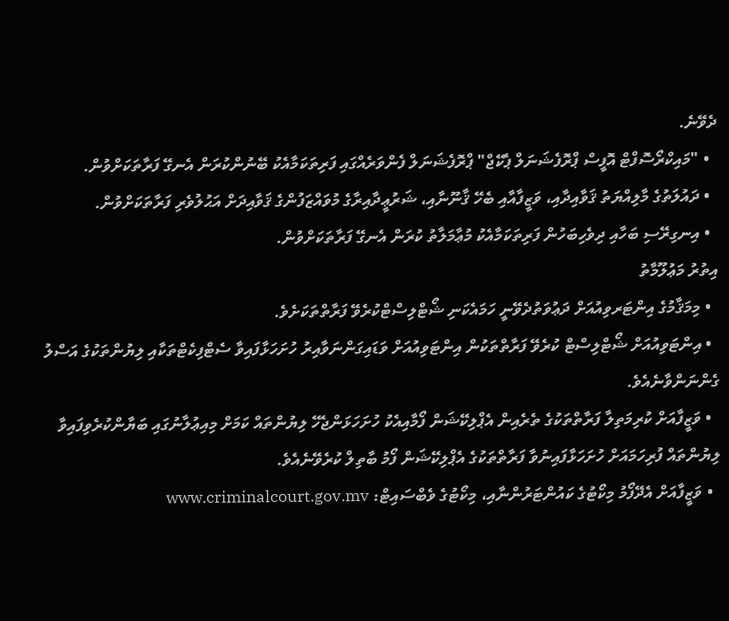ދެވޭނެ.
  • "މައިކްރޯސޮފްޓް އޮފީސް ޕްރޮފެޝަނަލް ޕެކޭޖް" ޕްރޮފެޝަނަލް ފެންވަރެއްގައި ފަރިތަކަމާއެކު ބޭނުންކުރަން އެނގޭ ފަރާތަކަށްވުން.
  • ދައުލަތުގެ މާލިއްޔަތު ޤަވާއިދާއި، ވަޒީފާއާއި ބެހޭ ޤާނޫނާއި، ޝަރުޢީދާއިރާގެ މުވައްޒަފުންގެ ޤަވާއިދަށް އަޙުލުވެރި ފަރާތަކަށްވުން.
  • އިނގިރޭސި ބަހާއި ދިވެހިބަހުން ފަރިތަކަމާއެކު މުޢާމަލާތު ކުރަން އެނގޭ ފަރާތަކަށްވުން.
އިތުރު މަޢުލޫމާތު
  • މިމަޤާމުގެ އިންޓަރވިއުއަށް ދަޢުވަތުދެވޭނީ ހަމައެކަނި ޝޯޓްލިސްޓްކުރެވޭ ފަރާތްތަކަށެވެ.
  • އިންޓަވިއުއަށް ޝޯޓްލިސްޓް ކުރެވޭ ފަރާތްތަކުން އިންޓަވިއުއަށް ވަޑައިގަންނަވާއިރު ހުށަހަޅާފައިވާ ސެޓްފިކެޓްތަކާއި ލިޔުންތަކުގެ އަސްލު ގެންނަންވާނެއެވެ.
  • ވަޒީފާއަށް ކުރިމަތިލާ ފަރާތްތަކުގެ ތެރެއިން އެޕްލިކޭޝަން ފޯމާއިއެކު ހުށަހަޅަންޖެހޭ ލިޔުންތައް ކަމަށް މިއިޢުލާނުގައި ބަޔާންކުރެވިފައިވާ ލިޔުންތައް ފުރިހަމައަށް ހުށަހަޅާފައިނުވާ ފަރާތްތަކުގެ އެޕްލިކޭޝަން ފޯމު ބާތިލް ކުރެވޭނެއެވެ.
  • ވަޒީފާއަށް އެދޭފޯމު މިކޯޓުގެ ކައުންޓަރުންނާއި، މިކޯޓުގެ ވެބްސައިޓް: www.criminalcourt.gov.mv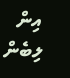އިން ލިބެން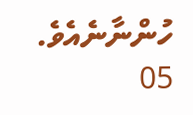ހުންނާނެއެވެ.
05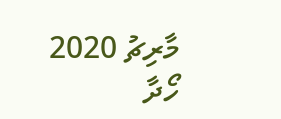މާރިޗު 2020
ހޯދާ